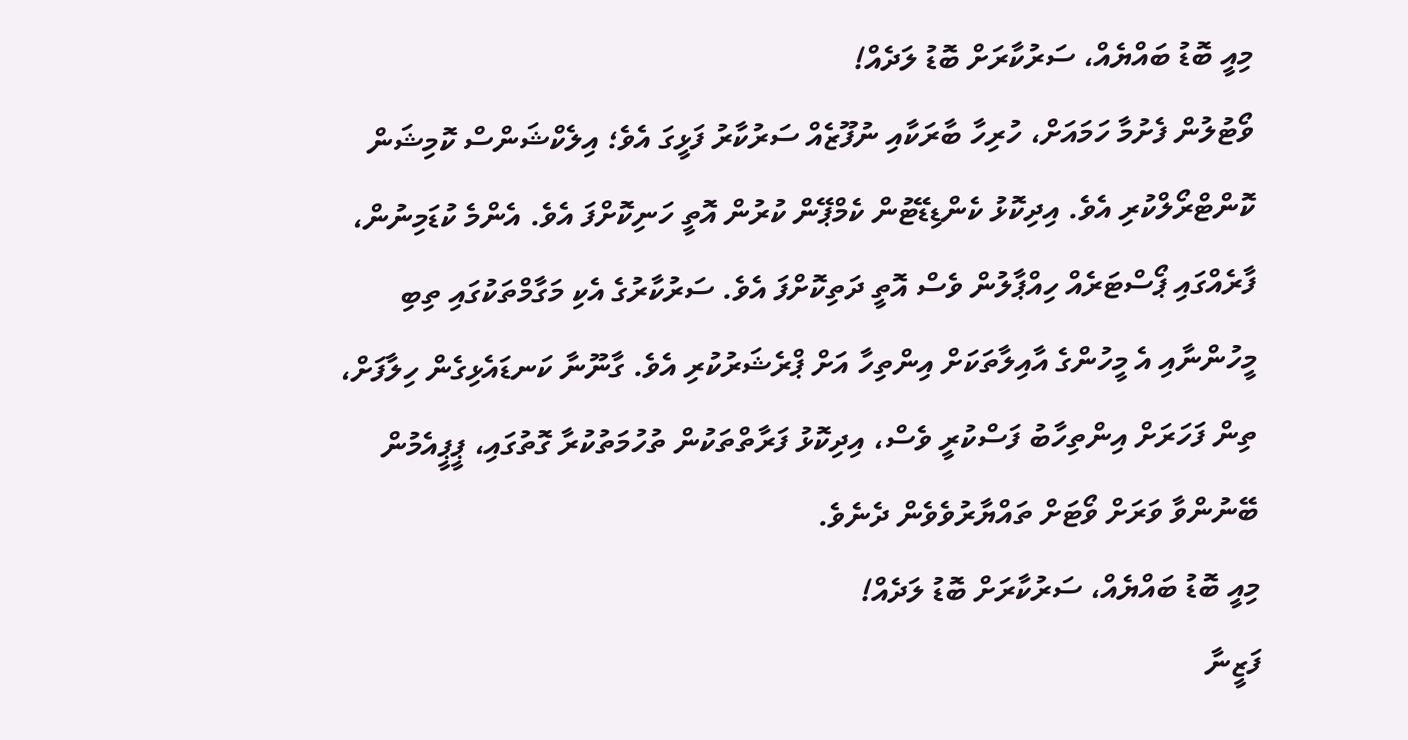މިއީ ބޮޑު ބައްޔެއް، ސަރުކާރަށް ބޮޑު ލަދެއް!
ވޯޓުލުން ފެށުމާ ހަމައަށް، ހުރިހާ ބާރަކާއި ނުފޫޒެއް ސަރުކާރު ފަޅީގަ އެވެ؛ އިލެކްޝަންސް ކޮމިޝަން ކޮންޓްރޯލްކުރި އެވެ. އިދިކޮޅު ކެންޑިޑޭޓުން ކެމްޕޭން ކުރުން އޮތީ ހަނިކޮށްފަ އެވެ. އެންމެ ކުޑަމިނުން، ފާރެއްގައި ޕޯސްޓަރެއް ހިއްޕާލުން ވެސް އޮތީ ދަތިކޮށްފަ އެވެ. ސަރުކާރުގެ އެކި މަގާމްތަކުގައި ތިބި މީހުންނާއި އެ މީހުންގެ އާއިލާތަކަށް އިންތިހާ އަށް ޕްރެޝަރުކުރި އެވެ. ގާނޫނާ ކަނޑައެޅިގެން ހިލާފަށް، ތިން ފަހަރަށް އިންތިހާބު ފަސްކުރީ ވެސް، އިދިކޮޅު ފަރާތްތަކުން ތުހުމަތުކުރާ ގޮތުގައި، ޕީޕީއެމުން ބޭނުންވާ ވަރަށް ވޯޓަށް ތައްޔާރުވެވެން ދެނެވެ.
މިއީ ބޮޑު ބައްޔެއް، ސަރުކާރަށް ބޮޑު ލަދެއް!
ފަޒީނާ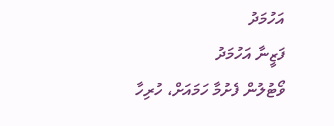އަހުމަދު
ފަޒީނާ އަހުމަދު
ވޯޓުލުން ފެށުމާ ހަމައަށް، ހުރިހާ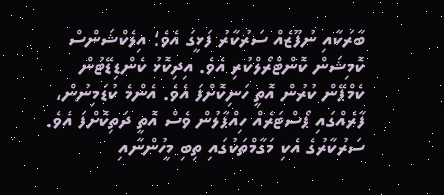ބާރަކާއި ނުފޫޒެއް ސަރުކާރު ފަޅީގަ އެވެ؛ އިލެކްޝަންސް ކޮމިޝަން ކޮންޓްރޯލްކުރި އެވެ. އިދިކޮޅު ކެންޑިޑޭޓުން ކެމްޕޭން ކުރުން އޮތީ ހަނިކޮށްފަ އެވެ. އެންމެ ކުޑަމިނުން، ފާރެއްގައި ޕޯސްޓަރެއް ހިއްޕާލުން ވެސް އޮތީ ދަތިކޮށްފަ އެވެ. ސަރުކާރުގެ އެކި މަގާމްތަކުގައި ތިބި މީހުންނާއި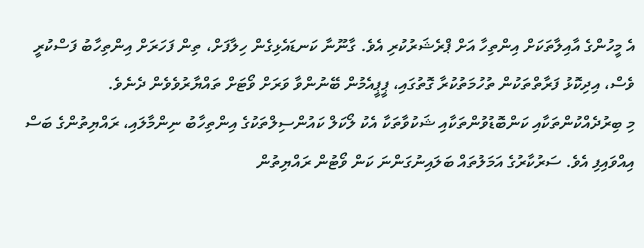އެ މީހުންގެ އާއިލާތަކަށް އިންތިހާ އަށް ޕްރެޝަރުކުރި އެވެ. ގާނޫނާ ކަނޑައެޅިގެން ހިލާފަށް، ތިން ފަހަރަށް އިންތިހާބު ފަސްކުރީ ވެސް، އިދިކޮޅު ފަރާތްތަކުން ތުހުމަތުކުރާ ގޮތުގައި، ޕީޕީއެމުން ބޭނުންވާ ވަރަށް ވޯޓަށް ތައްޔާރުވެވެން ދެނެވެ.
މި ބިރުދެއްކުންތަކާއި ކަންބޮޑުވުންތަކާއި ޝަކުވާތަކާ އެކު ލޯކަލް ކައުންސިލްތަކުގެ އިންތިހާބު ނިންމާލައި، ރައްޔިތުންގެ ބަސް އިއްވައިފި އެވެ. ސަރުކާރުގެ އަމަލުތައް ބަލައިނުގަންނަ ކަން ވޯޓުން ރައްޔިތުން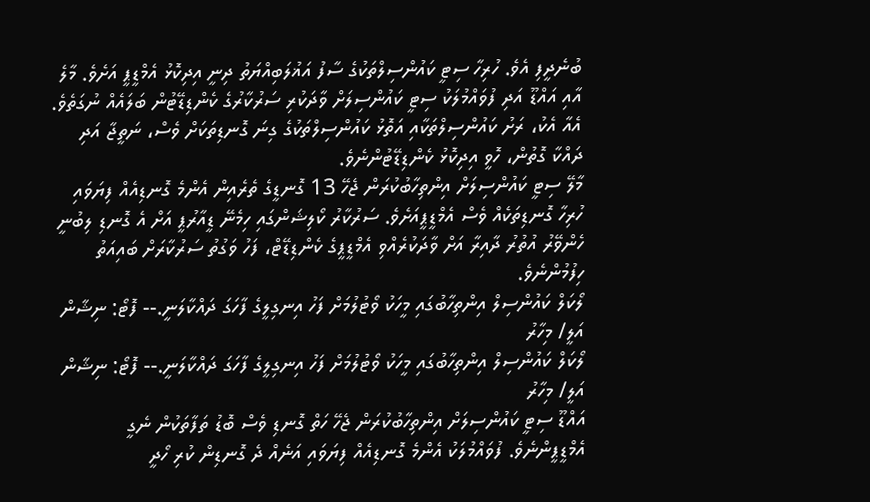ބުނެދީފި އެވެ. ހުރިހާ ސިޓީ ކައުންސިލްތަކުގެ ސާފު އަޣުލަބިއްޔަތު ދިނީ އިދިކޮޅު އެމްޑީޕީ އަށެވެ. މާލެ އާއި އައްޑޫ އަދި ފުވައްމުލަކު ސިޓީ ކައުންސިލަށް ވާދަކުރި ސަރުކާރުގެ ކެންޑިޑޭޓުން ބަލައެއް ނުގަތެވެ. އެއާ އެކު، ރަށު ކައުންސިލްތަކާއި އަތޮޅު ކައުންސިލްތަކުގެ ގިނަ ގޮނޑިތަކަށް ވެސް، ނަތީޖާ އަދި ދައްކާ ގޮތުން، ހޮވީ އިދިކޮޅު ކެންޑިޑޭޓުންނެވެ.
މާލޭ ސިޓީ ކައުންސިލަށް އިންތިހާބުކުރަން ޖެހޭ 13 ގޮނޑީގެ ތެރެއިން އެންމެ ގޮނޑިއެއް ފިޔަވައި ހުރިހާ ގޮނޑިތަކެއް ވެސް އެމްޑީޕީއަށެވެ. ސަރުކާރު ކޯލިޝަންގައި ހިމެނޭ ޑީއާރުޕީ އަށް އެ ގޮނޑި ލިބުނީ ހެންވޭރު އުތުރު ދާއިރާ އަށް ވާދަކުރެއްވި އެމްޑީޕީގެ ކެންޑިޑޭޓް، ފަހު ވަގުތު ސަރުކާރަށް ބައިއަތު ހިފުމުންނެވެ.
ލޯކަލް ކައުންސިލް އިންތިހާބުގައި މީހަކު ވޯޓުލުމަށް ފަހު އިނގިލީގެ ފާހަގަ ދައްކާލަނީ.-- ފޮޓޯ: ނިޝާން އަލީ/ މިހާރު
ލޯކަލް ކައުންސިލް އިންތިހާބުގައި މީހަކު ވޯޓުލުމަށް ފަހު އިނގިލީގެ ފާހަގަ ދައްކާލަނީ.-- ފޮޓޯ: ނިޝާން އަލީ/ މިހާރު
އައްޑޫ ސިޓީ ކައުންސިލަށް އިންތިހާބުކުރަން ޖެހޭ ހަތް ގޮނޑި ވެސް ބޮޑު ތަފާތަކުން ނެގީ އެމްޑީޕީންނެވެ. ފުވައްމުލަކު އެންމެ ގޮނޑިއެއް ފިޔަވައި އަނެއް ދެ ގޮނޑިން ކުރި ހޯދީ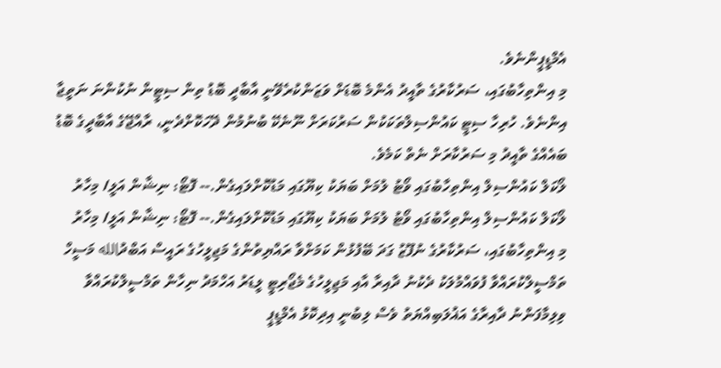އެމްޑީޕީންނެވެ.
މި އިންތިހާބުގައި، ސަރުކާރުގެ ތާއީދު އެންމެ ބޮޑަށް ވަޒަންކުރެވޭނީ އާބާދީ ބޮޑު ތިން ސިޓީން ނުކުންނަ ނަތީޖާ އިންނެވެ. ހުރިހާ ސިޓީ ކައުންސިލްތަކަކުން ސަރުކަރަށް ނޫނެކޭ ބުނުމުން ދޭހަކޮށްދެނީ، ރާއްޖޭގެ އާބާދީގެ ބޮޑު ބައެއްގެ ތާއީދު މި ސަރުކާރަށް ނެތް ކަމެވެ.
ލޯކަލް ކައުންސިލް އިންތިހާބުގައި ވޯޓު ލުމަށް ބަޔަކު ކިޔޫގައި މަޑުކޮށްލައިގެން.-- ފޮޓޯ: ނިޝާން އަލީ/ މިހާރު
ލޯކަލް ކައުންސިލް އިންތިހާބުގައި ވޯޓު ލުމަށް ބަޔަކު ކިޔޫގައި މަޑުކޮށްލައިގެން.-- ފޮޓޯ: ނިޝާން އަލީ/ މިހާރު
މި އިންތިހާބުގައި، ސަރުކާރުގެ ނުފޫޒު ގަދަ ބޭފުޅުން ކަމަށްވާ ރައްޔިތުންގެ މަޖިލީހުގެ ރައީސް އަބްދުالله މަސީހް ތަމްސީލްކުރައްވާ ފުވައްމުލަކު ދެކުނު ދާއިރާ އާއި މަޖިލީހުގެ މެޖޯރިޓީ ލީޑަރު އަހްމަދު ނިހާން ތަމްސީލްކުރައްވާ ވިލިމާފަންނު ދާއިރާގެ އަޣުލަބިއްޔަތު ވެސް ލިބުނީ އިދިކޮޅު އެމްޑީޕީ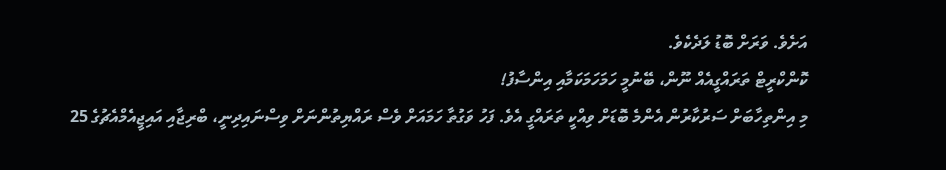އަށެވެ. ވަރަށް ބޮޑު ލަދެކެވެ.
ކޮންކްރީޓް ތަރައްގީއެއް ނޫން، ބޭނުމީ ހަމަހަމަކަމާއި އިންސާފު!
މި އިންތިހާބަށް ސަރުކާރުން އެންމެ ބޮޑަށް ވިއްކީ ތަރައްގީ އެވެ. ފަހު ވަގުތާ ހަމައަށް ވެސް ރައްޔިތުންނަށް ވިސްނައިދިނީ، ބްރިޖާއި އައިޖީއެމްއެޗުގެ 25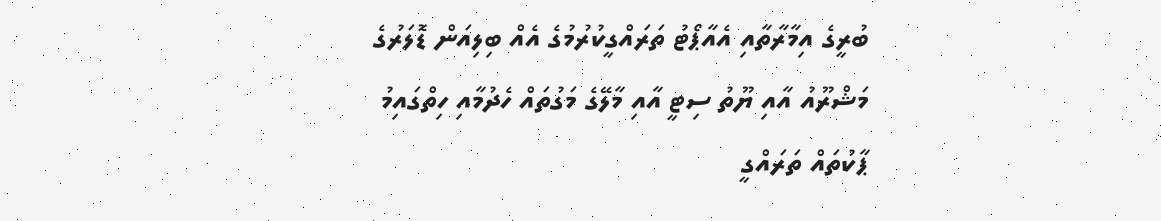ބުރީގެ އިމާރާތާއި އެއާޕޯޓު ތަރައްގީކުރުމުގެ އެއް ބިލިއަން ޑޮލަރުގެ މަޝްރޫއު އާއި ޔޫތު ސިޓީ އާއި މާލޭގެ މަގުތައް ހެދުމާއި ހިތްގައިމު ޕާކުތައް ތަރައްގީ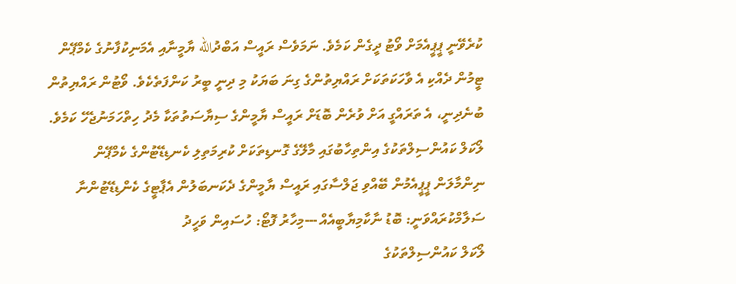ކުރެވޭނީ ޕީޕީއެމަށް ވޯޓު ދީގެން ކަމެވެ. ނަމަވެސް ރައީސް އަބްދުالله ޔާމީނާއި އެމަނިކުފާނުގެ ކެމްޕޭން ޓީމުން ދެއްކި އެ ވާހަކަތަކަށް ރައްޔިތުންގެ ގިނަ ބަޔަކު މި ދިނީ ބީރު ކަންފަތެކެވެ. ވޯޓުން ރައްޔިތުން ބުނެދިނީ، އެ ތަރައްގީ އަށް ވުރެން ބޮޑަށް ރައީސް ޔާމީންގެ ސިޔާސަތުތަކާ މެދު ހިތްހަމަނުޖެހޭ ކަމެވެ.
ލޯކަލް ކައުންސިލްތަކުގެ އިންތިހާބުގައި މާލޭގެ ގޮނޑިތަކަށް ކުރިމަތިލި ކެނޑިޑޭޓުންގެ ކެމްޕޭން ނިންމާލަން ޕީޕީއެމުން ބޭއްވި ޖަލްސާގައި ރައީސް ޔާމީންގެ ދެކަނބަލުން އެޕާޓީގެ ކެންޑިޑޭޓުންނާ ސަލާމްކުރައްވަނީ: ބޮޑު ނާކާމިޔާބީއެއް ---މިހާރު ފޮޓޯ: ހުސައިން ވަހީދު
ލޯކަލް ކައުންސިލްތަކުގެ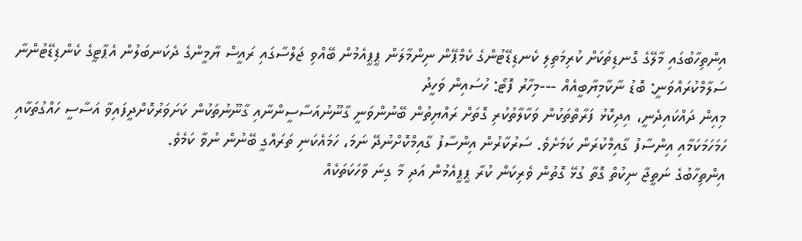އިންތިހާބުގައި މާލޭގެ ގޮނޑިތަކަށް ކުރިމަތިލި ކެނޑިޑޭޓުންގެ ކެމްޕޭން ނިންމާލަން ޕީޕީއެމުން ބޭއްވި ޖަލްސާގައި ރައީސް ޔާމީންގެ ދެކަނބަލުން އެޕާޓީގެ ކެންޑިޑޭޓުންނާ ސަލާމްކުރައްވަނީ: ބޮޑު ނާކާމިޔާބީއެއް ---މިހާރު ފޮޓޯ: ހުސައިން ވަހީދު
މިއިން ދައްކައިދެނީ، އިދިކޮޅު ފަރާތްތަކުން ވަކާލާތުކުރި ގޮތަށް ރައްޔިތުން ބޭނުންވަނީ ގާނޫނުއަސާސީންނާއި ގާނޫނުތަކުން ކަށަވަރުކޮށްދީފައިވާ އަސާސީ ހައްގުތަކާއި ހަމަހަމަކަމާއި އިންސާފު ގާއިމްކުރަން ކަމަށެވެ. ސަރުކާރުން އިންސާފު ގާއިމްކޮށްނުދޭ ނަމަ، ހަމައެކަނި ތަރައްގީ ބޭނުން ނުވާ ކަމެވެ.
އިންތިހާބުގެ ނަތީޖާ ނިކުތް ގޮތާ ގުޅޭ ގޮތުން ވެރިކަން ކުރާ ޕީޕީއެމުން އަދި މާ ގިނަ ވާހަކަތަކެއް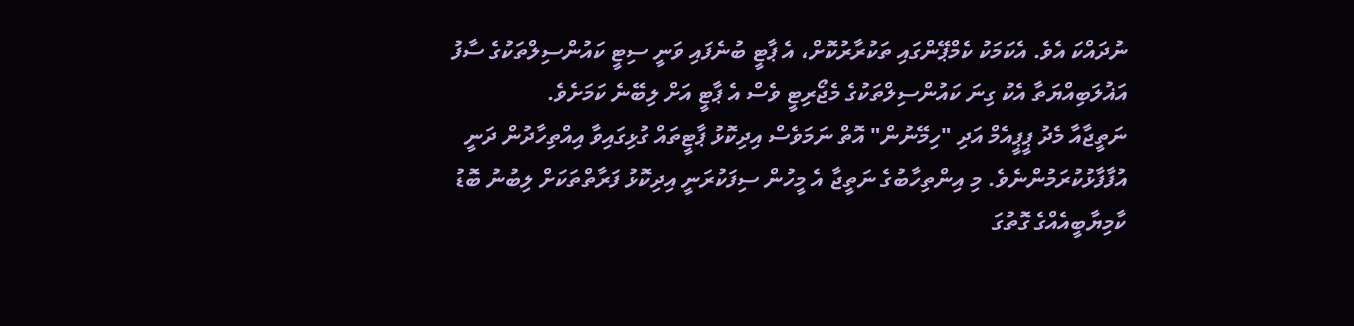ނުދައްކަ އެވެ. އެކަމަކު ކެމްޕޭންގައި ތަކުރާރުކޮށް، އެ ޕާޓީ ބުނެފައި ވަނީ ސިޓީ ކައުންސިލްތަކުގެ ސާފު އަޣުލަބިއްޔަތާ އެކު ގިނަ ކައުންސިލްތަކުގެ މެޖޯރިޓީ ވެސް އެ ޕާޓީ އަށް ލިބޭނެ ކަމަށެވެ.
ނަތީޖާއާ މެދު ޕީޕީއެމް އަދި "ހިމޭނުން" އޮތް ނަމަވެސް އިދިކޮޅު ޕާޓީތައް ގުޅިގައިވާ އިއްތިހާދުން ދަނީ އުފާފާޅުކުރަމުންނެވެ. މި އިންތިހާބުގެ ނަތީޖާ އެ މީހުން ސިފަކުރަނީ އިދިކޮޅު ފަރާތްތަކަށް ލިބުނު ބޮޑު ކާމިޔާބީއެއްގެ ގޮތުގަ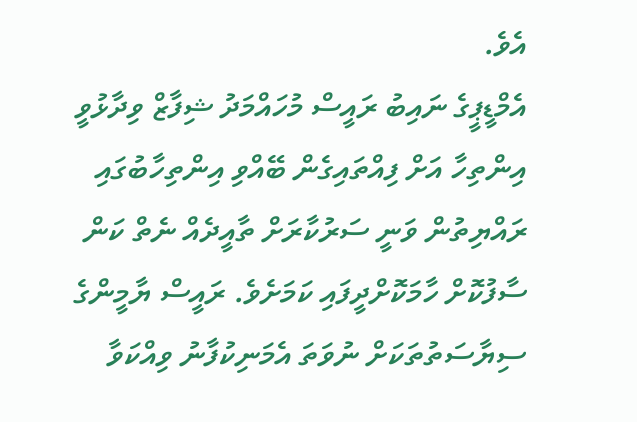އެވެ.
އެމްޑީޕީގެ ނައިބު ރައީސް މުހައްމަދު ޝިފާޒް ވިދާޅުވީ އިންތިހާ އަށް ފިއްތައިގެން ބޭއްވި އިންތިހާބުގައި ރައްޔިތުން ވަނީ ސަރުކާރަށް ތާއީދެއް ނެތް ކަން ސާފުކޮށް ހާމަކޮށްދީފައި ކަމަށެވެ. ރައީސް ޔާމީންގެ ސިޔާސަތުތަކަށް ނުވަތަ އެމަނިކުފާނު ވިއްކަވާ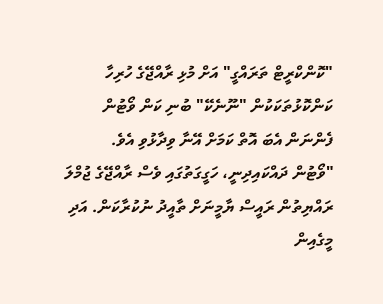"ކޮންކްރީޓް ތަރައްގީ" އަށް މުޅި ރާއްޖޭގެ ހުރިހާ ކަންކޮޅުތަކަކުން "ނޫނެކޭ" ބުނި ކަން ވޯޓުން ފެންނަން އެބަ އޮތް ކަމަށް އޭނާ ވިދާޅުވި އެވެ.
"ވޯޓުން ދައްކައިދިނީ، ހަގީގަތުގައި ވެސް ރާއްޖޭގެ ޖުމްލަ ރައްޔިތުން ރައީސް ޔާމީނަށް ތާއީދު ނުކުރާކަން. އަދި މީގެއިން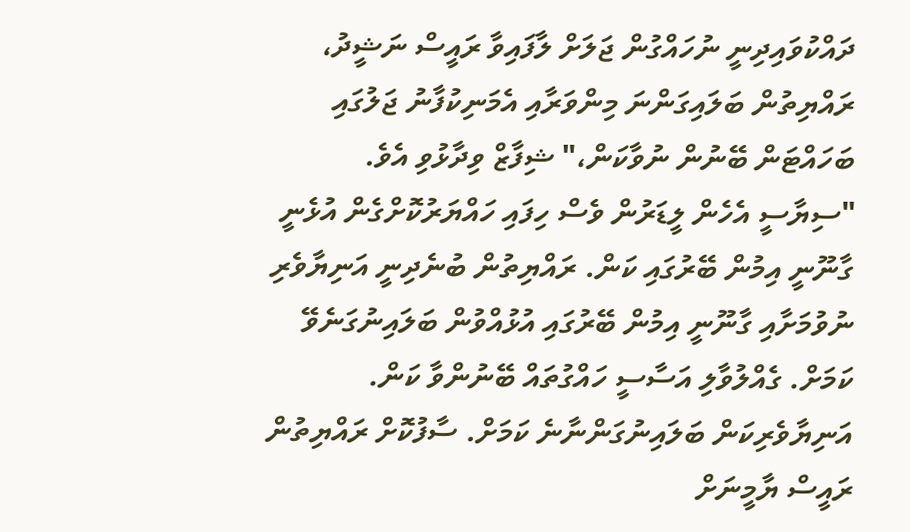ދައްކުވައިދިނީ ނުހައްގުން ޖަލަށް ލާފައިވާ ރައީސް ނަޝީދު، ރައްޔިތުން ބަލައިގަންނަ މިންވަރާއި އެމަނިކުފާނު ޖަލުގައި ބަހައްޓަން ބޭނުން ނުވާކަން،" ޝިފާޒް ވިދާޅުވި އެވެ.
"ސިޔާސީ އެހެން ލީޑަރުން ވެސް ހިފައި ހައްޔަރުކޮށްގެން އުޅެނީ ގާނޫނީ އިމުން ބޭރުގައި ކަން. ރައްޔިތުން ބުނެދިނީ އަނިޔާވެރި ނުވުމަށާއި ގާނޫނީ އިމުން ބޭރުގައި އުޅުއްވުން ބަލައިނުގަނެވޭ ކަމަށް. ގެއްލުވާލި އަސާސީ ހައްގުތައް ބޭނުންވާ ކަން. އަނިޔާވެރިކަން ބަލައިނުގަންނާނެ ކަމަށް. ސާފުކޮށް ރައްޔިތުން ރައީސް ޔާމީނަށް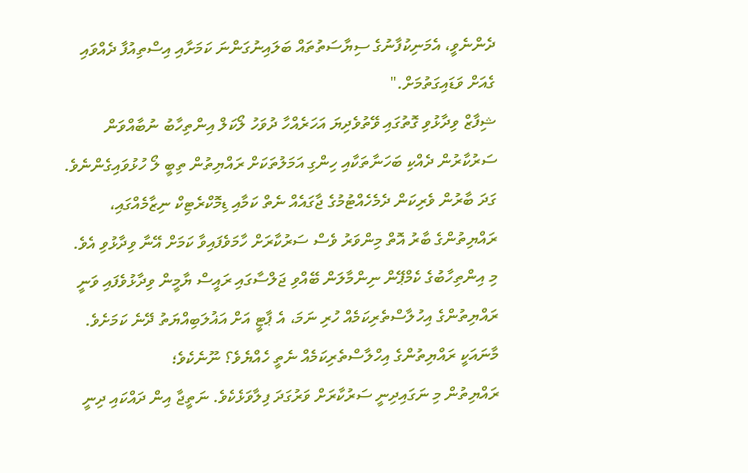ދެންނެވީ، އެމަނިކުފާނުގެ ސިޔާސަތުތައް ބަލައިނުގަންނަ ކަމަށާއި އިސްތިއުފާ ދެއްވައި ގެއަށް ވަޑައިގަތުމަށް."
ޝިފާޒް ވިދާޅުވި ގޮތުގައި ވޭތުވެދިޔަ އަހަރެއްހާ ދުވަހު ލޯކަލް އިންތިހާބު ނުބާއްވަން ސަރުކާރުން ދެއްކި ބަހަނާތަކާއި ހިންގި އަމަލުތަކަށް ރައްޔިތުން ތިބީ ލޯ ހުޅުވައިގެންނެވެ. ގަދަ ބާރުން ވެރިކަން ދެމެހެއްޓުމުގެ ޖާގައެއް ނެތް ކަމާއި ޑިމޮކްރެޓިކް ނިޒާމެއްގައި، ރައްޔިތުންގެ ބާރު އޮތް މިންވަރު ވެސް ސަރުކާރަށް ހާމަވެފައިވާ ކަމަށް އޭނާ ވިދާޅުވި އެވެ.
މި އިންތިހާބުގެ ކެމްޕޭން ނިންމާލަން ބޭއްވި ޖަލްސާގައި ރައީސް ޔާމީން ވިދާޅުވެފައި ވަނީ ރައްޔިތުންގެ އިހުލާސްތެރިކަމެއް ހުރި ނަމަ، އެ ޕާޓީ އަށް އަޣުލަބިއްޔަތު ދޭނެ ކަމަށެވެ. މާނައަކީ ރައްޔިތުންގެ އިހްލާސްތެރިކަމެއް ނެތީ ހެއްޔެވެ؟ ނޫނެކެވެ؛
ރައްޔިތުން މި ނަގައިދިނީ ސަރުކާރަށް ވަރުގަދަ ފިލާވަޅެކެވެ. ނަތީޖާ އިން ދައްކައި ދިނީ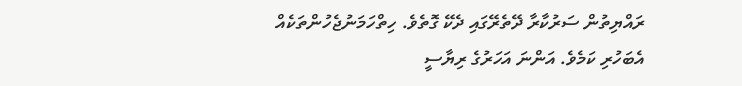ރައްޔިތުން ސަރުކާރާ ދޭތެރޭގައި ދެކޭ ގޮތެވެ. ހިތްހަމަނުޖެހުންތަކެއް އެބަހުރި ކަމެވެ. އަންނަ އަހަރުގެ ރިޔާސީ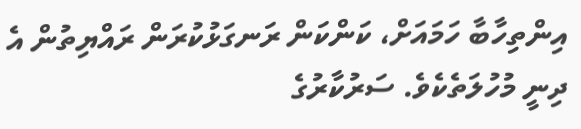އިންތިހާބާ ހަމައަށް، ކަންކަން ރަނގަޅުކުރަން ރައްޔިތުން އެ ދިނީ މުހުލަތެކެވެ. ސަރުކާރުގެ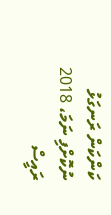ކަންކަން ރަނގަޅު ނުކޮށްފި ނަމަ، 2018 ރައީސް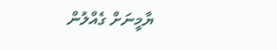ޔާމީނަށް ގެއްލުން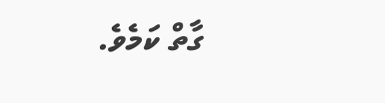ގާތް ކަމެވެ.